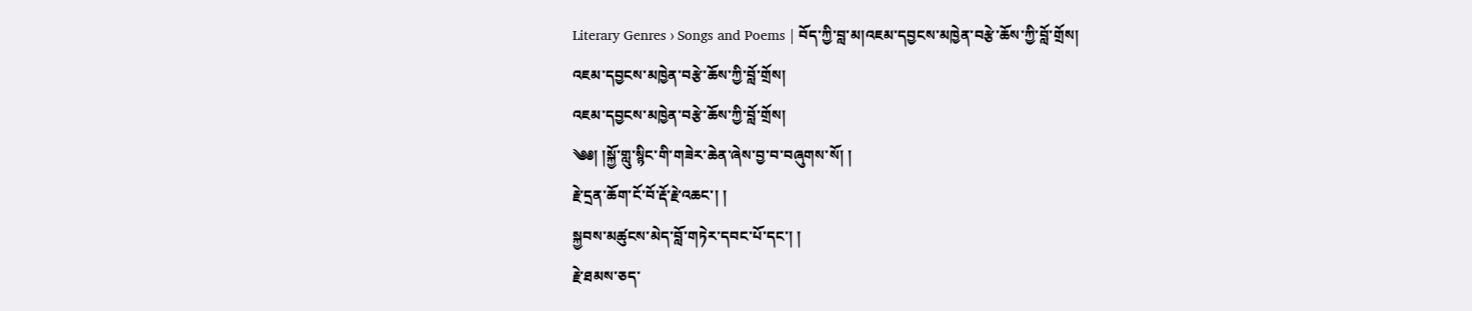Literary Genres › Songs and Poems | བོད་ཀྱི་བླ་མ།འཇམ་དབྱངས་མཁྱེན་བརྩེ་ཆོས་ཀྱི་བློ་གྲོས།
འཇམ་དབྱངས་མཁྱེན་བརྩེ་ཆོས་ཀྱི་བློ་གྲོས།
འཇམ་དབྱངས་མཁྱེན་བརྩེ་ཆོས་ཀྱི་བློ་གྲོས།
༄༅། །སྐྱོ་གླུ་སྙིང་གི་གཟེར་ཆེན་ཞེས་བྱ་བ་བཞུགས་སོ། །
རྗེ་དྲན་ཆོག་ངོ་བོ་རྡོ་རྗེ་འཆང་། །
སྐྱབས་མཚུངས་མེད་བློ་གཏེར་དབང་པོ་དང་། །
རྗེ་ཐམས་ཅད་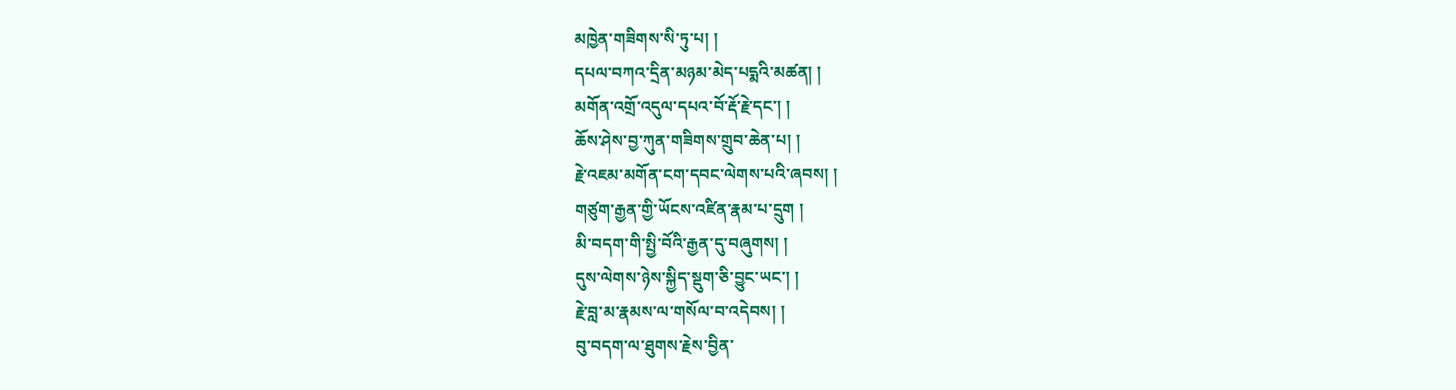མཁྱེན་གཟིགས་སི་ཏུ་པ། །
དཔལ་བཀའ་དྲིན་མཉམ་མེད་པདྨའི་མཚན། །
མགོན་འགྲོ་འདུལ་དཔའ་བོ་རྡོ་རྗེ་དང་། །
ཆོས་ཤེས་བྱ་ཀུན་གཟིགས་གྲུབ་ཆེན་པ། །
རྗེ་འཇམ་མགོན་ངག་དབང་ལེགས་པའི་ཞབས། །
གཙུག་རྒྱན་གྱི་ཡོངས་འཛིན་རྣམ་པ་དྲུག །
མི་བདག་གི་སྤྱི་བོའི་རྒྱན་དུ་བཞུགས། །
དུས་ལེགས་ཉེས་སྐྱིད་སྡུག་ཅི་བྱུང་ཡང་། །
རྗེ་བླ་མ་རྣམས་ལ་གསོལ་བ་འདེབས། །
བུ་བདག་ལ་ཐུགས་རྗེས་བྱིན་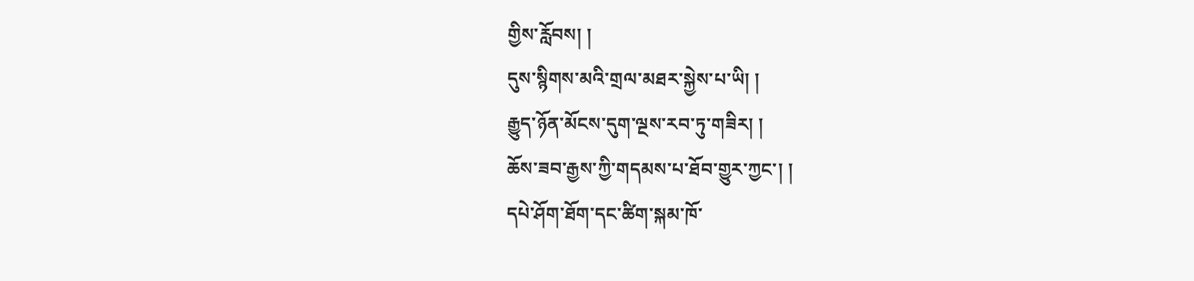གྱིས་རློབས། །
དུས་སྙིགས་མའི་གྲལ་མཐར་སྐྱེས་པ་ཡི། །
རྒྱུད་ཉོན་མོངས་དུག་ལྔས་རབ་ཏུ་གཟིར། །
ཆོས་ཟབ་རྒྱས་ཀྱི་གདམས་པ་ཐོབ་གྱུར་ཀྱང་། །
དཔེ་ཤོག་ཐོག་དང་ཚིག་སྐམ་ཁོ་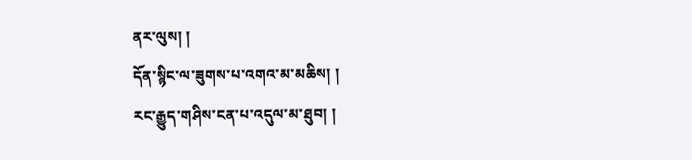ནར་ལུས། །
དོན་སྙིང་ལ་ཟུགས་པ་འགའ་མ་མཆིས། །
རང་རྒྱུད་གཤིས་ངན་པ་འདུལ་མ་ཐུབ། །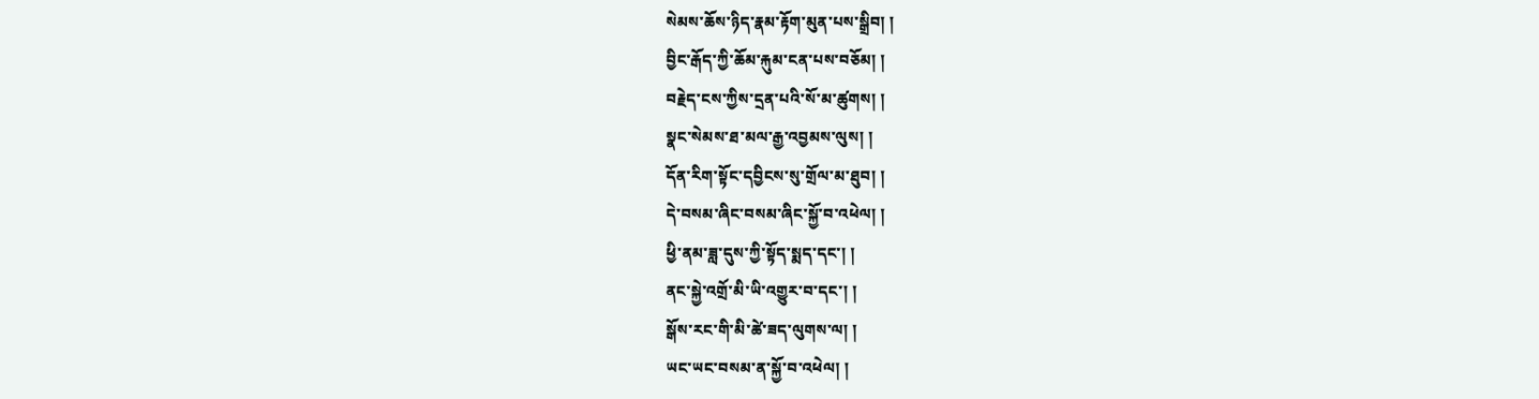སེམས་ཆོས་ཉིད་རྣམ་རྟོག་མུན་པས་སྒྲིབ། །
བྱིང་རྒོད་ཀྱི་ཆོམ་རྐུམ་ངན་པས་བཅོམ། །
བརྗེད་ངས་ཀྱིས་དྲན་པའི་སོ་མ་ཚུགས། །
སྣང་སེམས་ཐ་མལ་རྒྱ་འབྱམས་ལུས། །
དོན་རིག་སྟོང་དབྱིངས་སུ་གྲོལ་མ་ཐུབ། །
དེ་བསམ་ཞིང་བསམ་ཞིང་སྐྱོ་བ་འཕེལ། །
ཕྱི་ནམ་ཟླ་དུས་ཀྱི་སྟོད་སྨད་དང་། །
ནང་སྐྱེ་འགྲོ་མི་ཡི་འགྱུར་བ་དང་། །
སྒོས་རང་གི་མི་ཚེ་ཟད་ལུགས་ལ། །
ཡང་ཡང་བསམ་ན་སྐྱོ་བ་འཕེལ། །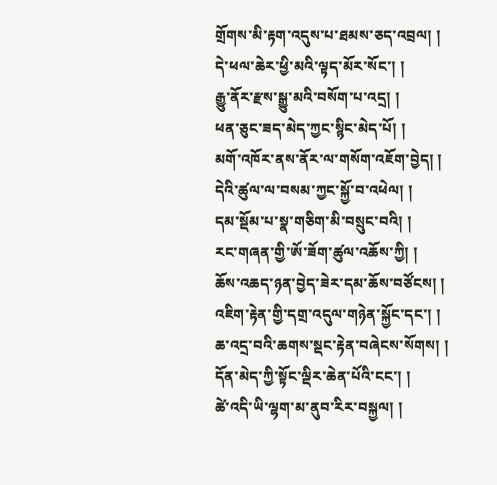གྲོགས་མི་རྟག་འདུས་པ་ཐམས་ཅད་འབྲལ། །
དེ་ཕལ་ཆེར་ཕྱི་མའི་ལྟད་མོར་སོང་། །
རྒྱུ་ནོར་རྫས་སྒྱུ་མའི་བསོག་པ་འདྲ། །
ཕན་ཅུང་ཟད་མེད་ཀྱང་སྙིང་མེད་པོ། །
མགོ་འཁོར་ནས་ནོར་ལ་གསོག་འཇོག་བྱེད། །
དེའི་ཚུལ་ལ་བསམ་ཀྱང་སྐྱོ་བ་འཕེལ། །
དམ་སྡོམ་པ་སྣ་གཅིག་མི་བསྲུང་བའི། །
རང་གཞན་གྱི་ཨོ་ཟོག་ཚུལ་འཆོས་ཀྱི། །
ཆོས་འཆད་ཉན་བྱེད་ཟེར་དམ་ཆོས་བཙོངས། །
འཇིག་རྟེན་གྱི་དགྲ་འདུལ་གཉེན་སྐྱོང་དང་། །
ཆ་འདྲ་བའི་ཆགས་སྡང་རྟེན་བཞེངས་སོགས། །
དོན་མེད་ཀྱི་སྟོང་ལྡིར་ཆེན་པོའི་ངང་། །
ཚེ་འདི་ཡི་ལྷག་མ་ནུབ་རིར་བསྐྱལ། །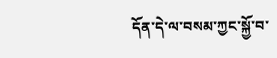དོན་དེ་ལ་བསམ་ཀྱང་སྐྱོ་བ་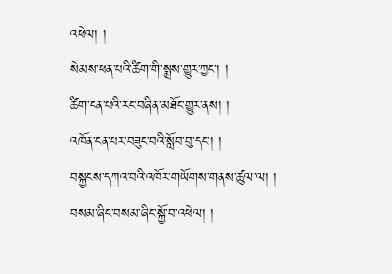འཕེལ། །
སེམས་ཕན་པའི་ཚིག་གི་སྨྲས་གྱུར་ཀྱང་། །
ཚིག་ངན་པའི་རང་བཞིན་མཐོང་གྱུར་ནས། །
འཁོན་ངན་པར་བཟུང་བའི་སློབ་བུ་དང་། །
བསྐྱངས་དཀའ་བའི་འཁོར་གཡོགས་གནས་ཚུལ་ལ། །
བསམ་ཞིང་བསམ་ཞིང་སྐྱོ་བ་འཕེལ། །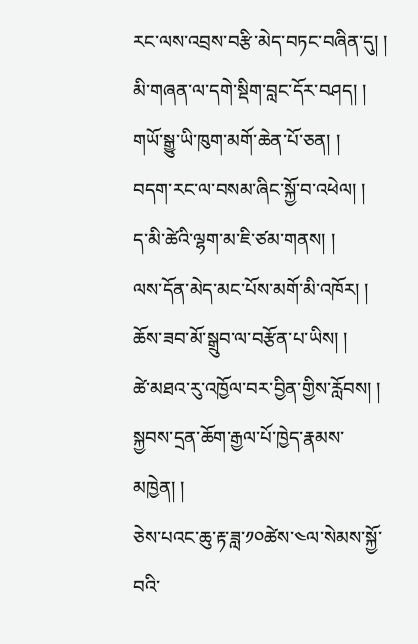རང་ལས་འབྲས་བརྩི་མེད་བཏང་བཞིན་དུ། །
མི་གཞན་ལ་དགེ་སྡིག་བླང་དོར་བཤད། །
གཡོ་སྒྱུ་ཡི་ཁུག་མགོ་ཆེན་པོ་ཅན། །
བདག་རང་ལ་བསམ་ཞིང་སྐྱོ་བ་འཕེལ། །
ད་མི་ཚེའི་ལྷག་མ་ཇི་ཙམ་གནས། །
ལས་དོན་མེད་མང་པོས་མགོ་མི་འཁོར། །
ཆོས་ཟབ་མོ་སྒྲུབ་ལ་བརྩོན་པ་ཡིས། །
ཚེ་མཐའ་རུ་འཁྱོལ་བར་བྱིན་གྱིས་རློབས། །
སྐྱབས་དྲན་ཆོག་རྒྱལ་པོ་ཁྱེད་རྣམས་མཁྱེན། །
ཅེས་པའང་ཆུ་རྟ་ཟླ་༡༠ཚེས་༤ལ་སེམས་སྐྱོ་བའི་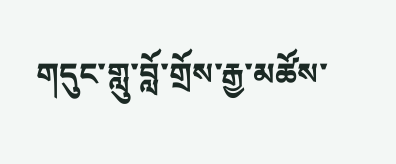གདུང་གླུ་བློ་གྲོས་རྒྱ་མཚོས་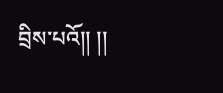བྲིས་པའོ།། །།